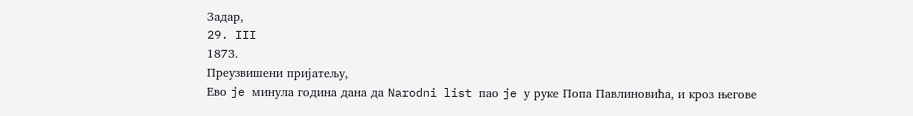Задар,
29. III
1873.
Преузвишени пријатељу,
Ево je минула година дана да Narodni list пао je у руке Попа Павлиновића, и кроз његове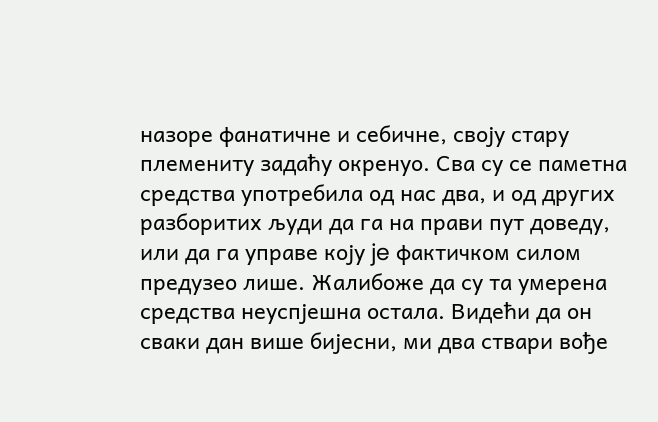назоре фанатичне и себичне, своју стару племениту задаћу окренуо. Сва су се паметна средства употребила од нас два, и од других разборитих људи да га на прави пут доведу, или да га управе коју je фактичком силом предузео лише. Жалибоже да су та умерена средства неуспјешна остала. Видећи да он сваки дан више бијесни, ми два ствари вође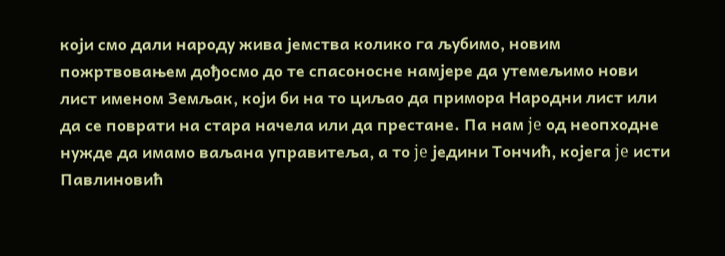који смо дали народу жива јемства колико га љубимо, новим пожртвовањем дођосмо до те спасоносне намјере да утемељимо нови лист именом Земљак, који би на то циљао да примора Народни лист или да се поврати на стара начела или да престане. Па нам je од неопходне нужде да имамо ваљана управитеља, а то je једини Тончић, којега je исти Павлиновић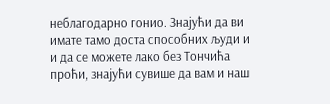неблагодарно гонио. Знајући да ви имате тамо доста способних људи и и да се можете лако без Тончића проћи, знајући сувише да вам и наш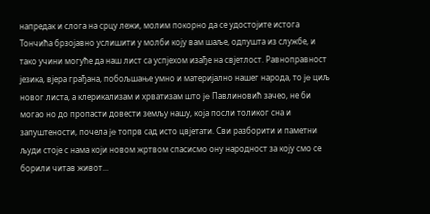напредак и слога на срцу лежи, молим покорно да се удостојите истога Тончића брзојавно услишити у молби коју вам шаље, одпушта из службе, и тако учини могуће да наш лист са успјехом изађе на свјетлост. Равноправност језика, вјера грађана, побољшање умно и материјално нашег народа, то je циљ новог листа, а клерикализам и хрватизам што je Павлиновић зачео, не би могао но до пропасти довести земљу нашу, која посли толиког сна и запуштености, почела je топрв сад исто цвјетати. Сви разборити и паметни људи стоје с нама који новом жртвом спасисмо ону народност за коју смо се борили читав живот...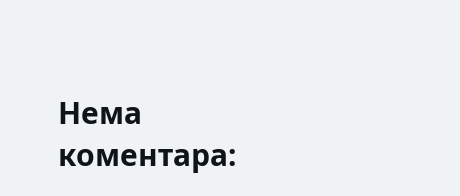Нема коментара: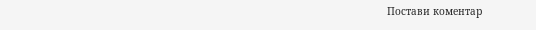Постави коментар